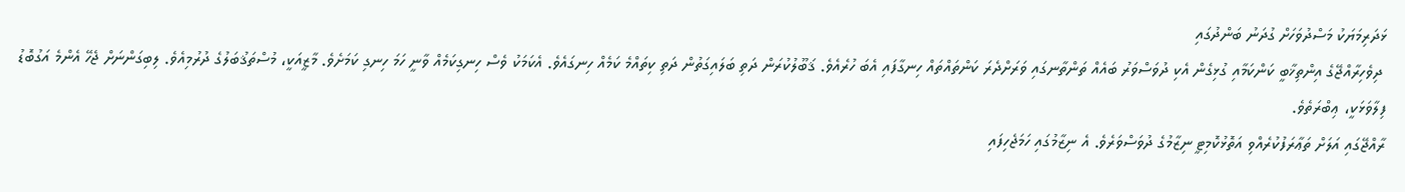ޅަދަރިމަޔަކު މަސްދުވަހަށް ގުދަނު ބަންދުގައި
 ދިވެހިރާއްޖޭގެ އިންތިޚާބީ ކަންކަމާއި ގުޅިގެން އެކި ދުވަސްވަރު ބައެއް ތަންތާނގައި ވަރަށްދެރަ ކަންތައްތައް ހިނގާފައި އެބަ ހުރެއެވެ. ޤަބޫލުކުރަން ދަތި ބަލައިގަތުން ދަތި ކިތައްމެ ކަމެއް ހިނގައެވެ. އެކަމަކު ވެސް ހިނގިކަމެއް ވާނީ ހަމަ ހިނގި ކަމަށެވެ. މާޒީއަކީ، މުސްތަޤުބަލުގެ ދުރުމިއެވެ. ލިބިގަންނަށް ޖެހޭ އެންމެ އަގުބޮޑު ފިލާވަޅަކީ، ޢިބްރަތެވެ.
ރާއްޖޭގައި އަލަށް ތަޢާރަފުކުރެއްވި އަތޮޅުކޮމިޓީ ނިޒާމުގެ ދުވަސްވަރެވެ. އެ ނިޒާމުގައި ހަމަޖެހިފައި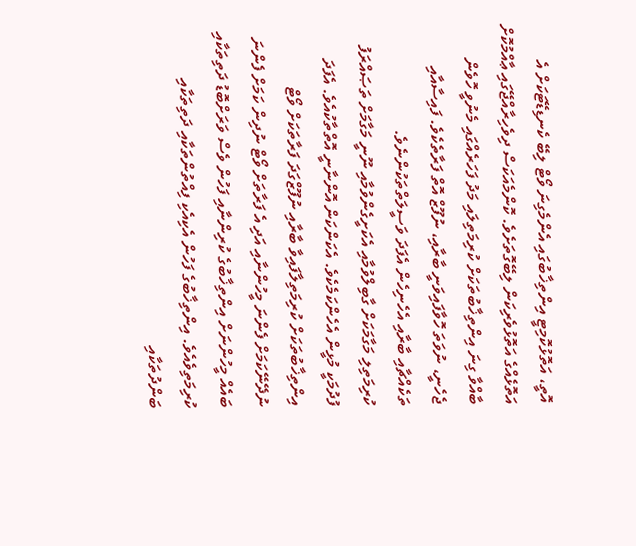އޮތީ، އަތޮޅުކޮމިޓީ އިންތިޚާބުގައި އެންމެގިނަ ވޯޓް ލިބޭ ކެނޑިޑޭޓަކަށް އެ އަތޮޅެއްގެ އަތޮޅުވެރިކަން ލިބޭގޮތަށެވެ. ކޮންމެއަކަސް ދިވެހިރާއްޖޭގައި ޢާއްމުކޮށް ބާއްވާ ގިނަ އިންތިޚާބުތަކަށް ކުރިމަތިލައި މަދު ފަހަރެއްގައި މެނުވީ ހޮވެން ޖެހެނީ، ނުވަތަ ހޮވާފައިވަނީ ބާރާއި، ނުފޫޒް އޮތް ފަރާތެކެވެ. ފައިސާއާއި ތަކެއްޗާއި ބާރާއި އެހެނިހެން އެފަދަ ވަސީލަތްތަކުންނެވެ.
ކުރިމަތިލި މަގާމަކަށް ގާބިލްވުމާއި އެކަށީގެންވުމާއި ނޫނީ މަގާމަށް ތަޞައްރަފު ފުދުމަކީ މުޅީން އެހެންކަމެކެވެ. އެކަންކަން އޮންނާނީ އޮތްތާކުއެވެ. އެފަދަ އިންތިޚާބުތަކަށް ކުރިމަތިލާފައިވާ ބާރާއި ނުފޫޒްގަދަ ފަރާތަކަށް ވޯޓް ނުދޭނޭކަމަށް ފެންނަ މީހުންނާއި އަދި އެ ފަރާތަށް ވޯޓް ނުދިން ކަމަށް ފެންނަ ބައެއް މީހުންނަށް އިންތިޚާބުގެ ކުރިންނާއި ފަހުން ވެސް ވަރަށްބޮޑު ދަތިތަކާއި ކުރިމަތިވެއެވެ. އިންތިޚާބުގެ ފަހުން އެކިއެކި ފިއްތުންތަކާއި ދަތިތަކާއި ބަންދުތަކާއި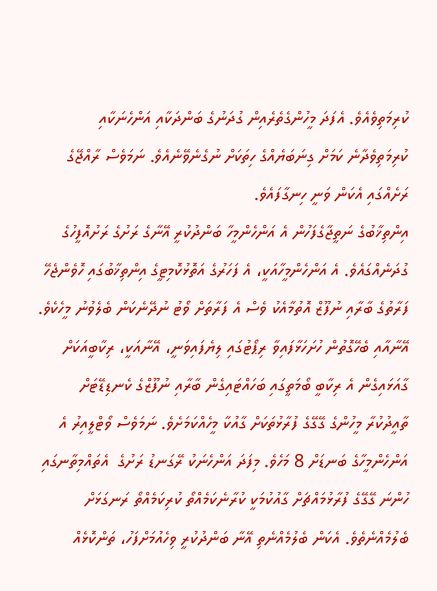ކުރިމަތިވެއެވެ. އެފަދަ މީހުންގެތެރެއިން ގުދަނުގެ ބަންދަކާއި އަންހެނަކާއި ކުރިމަތިވެދާނެ ކަމަށް ގިނަބަޔެއްގެ ހިތަކަށް ނުގެނެވޭނެއެވެ. ނަމަވެސް ރާއްޖޭގެ ރަށެއްގައި އެކަން ވަނީ ހިނގާފައެވެ.
އިންތިޚާބުގެ ނަތީޖާގެފަހުން އެ އަންހެންމީހާ ބަންދުކުރީ އޭނާގެ ރަށުގެ ރަށުއޮފީހުގެ ގުދަނެއްގައެވެ. އެ އަންހެންމީހާއަކީ، އެ ފަހަރުގެ އަތޮޅުކޮމިޓީގެ އިންތިޚާބުގައި ހޮވެންޖެހޭ ފަރާތުގެ ބާރާއި ނުފޫޒް އޮތުމާއެކު ވެސް އެ ފަރާތަށް ވޯޓު ނުދޭނެކަން ބެލެވުނު މީހެކެވެ. އޭނާއާއި ބެހޭގޮތުން ހުށަހަޅާފައިވާ ރިޕޯޓުގައި ލިޔެފައިވަނީ، އޭނާއަކީ، ރިކާބީއަކަށް ގާއަޅައިގެން އެ ރިކާބީ ބޯމަތީގައި ބަހައްޓައިގެން ބާރާއި ނުފޫޒްގެ ކެނޑިޑޭޓަށް ތާއީދުކުރާ މީހުންގެ ގޭގޭގެ ފުރާޅުތަކަށް ގާއުކާ މީހެއްކަމަށެވެ. ނަމަވެސް ވޯޓްލީއިރު އެ އަންހެންމީހާގެ ބަނޑަށް 8 މަހެވެ. މިފަދަ އަންހެނަކު ރޭގަނޑު ރަށުގެ  އެތައްމިތާނގައި ހުންނަ ގޭގޭގެ ފުރާޅުމައްޗަށް ގާއުކުމަކީ ކުރާނެކަމެއްތޯ ކުރިކަމެއްތޯ ރަނގަޅަށް ބެލުމެއްނެތެވެ. އެކަން ބެލުމެއްނެތި އޭނާ ބަންދުކުރީ ވިހެއުމަށްފަހު، ތަންކޮޅެއް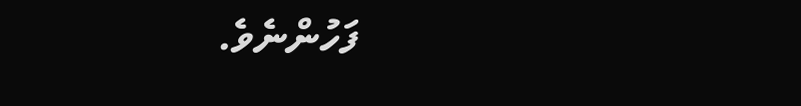ފަހުންނެވެ.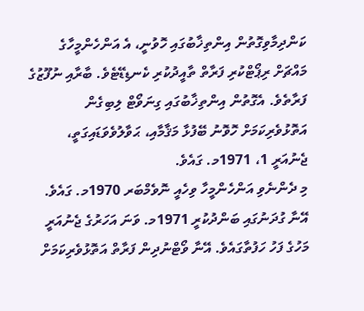ކަންދިމާވިގޮތުން އިންތިޚާބުގައި ހޮވުނީ، އެ އަންހެންމީހާގެ މައްޗަށް ރިޕޯޓްކުރި ފަރާތް ތާއީދުކުރި ކެނޑިޑޭޓެވެ. ބާރާއި ނުފޫޒުގެ ފަރާތެވެ. އެގޮތުން އިންތިޚާބުގައި ގިނަވޯޓް ލިބިގެން އަތޮޅުވެރިކަމަށް ހޮވޮނު ބޭފުޅާ މަޤާމާއި، ޙަވާލުވެވަޑައިގަތީ، ޖެނުއަރީ 1، 1971މ. ގައެވެ.
މި ދެންނެވި އަންހެންމީހާ ވިހެއީ ނޮވެމްބަރ 1970މ. ގައެވެ. އޭނާ ގުދަނުގައި ބަންދުކުރީ 1971މ. ވަނަ އަހަރުގެ ޖެނުއަރީ މަހުގެ ފަހު ހަފުތާގައެވެ. އޭނާ ވޯޓްނުދިން ފަރާތް އަތޮޅުވެރިކަމަށް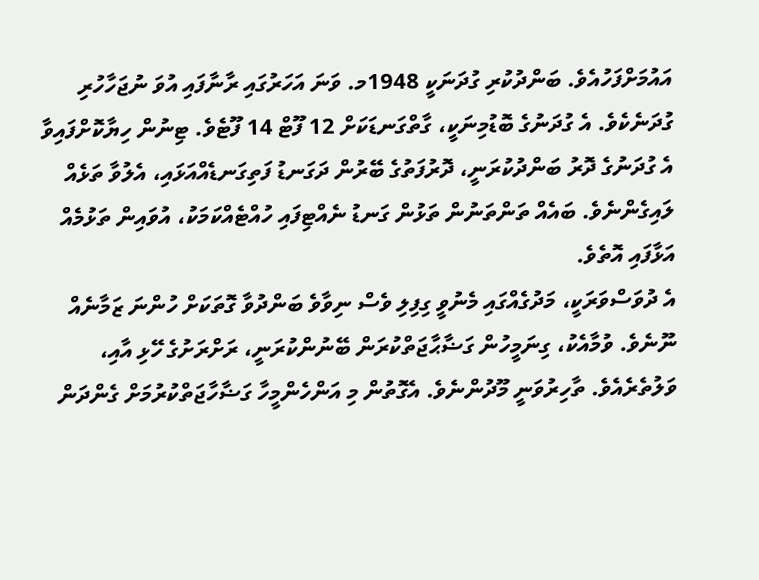އައުމަށްފަހުއެވެ. ބަންދުކުރި ގުދަނަކީ 1948މ. ވަނަ އަހަރުގައި ރާނާފައި އުވަ ނުޖަހާހުރި ގުދަނެކެވެ. އެ ގުދަނުގެ ބޮޑުމިނަކީ، ގާތްގަނޑަކަށް 12 ފޫޓް 14 ފޫޓެވެ. ޓިނުން ހިޔާކޮށްފައިވާ އެ ގުދަނުގެ ދޮރު ބަންދުކުރަނީ، ދޮރުފަތުގެ ބޭރުން ދަގަނޑު ފަތިގަނޑެއްއަޅައި، އެލުވާ ތަޅެއް ލައިގެންނެވެ. ބައެއް ތަންތަނުން ތަޅުން ގަނޑު ނެއްޓިފައި ހުއްޓެއްކަމަކު، އުވައިން ތަޅުމެއް އަޅާފައި އޮތެވެ.
އެ ދުވަސްވަރަކީ، މަދުގެއްގައި މެނުވީ ގިފިލި ވެސް ނިވާވެ ބަންދުވާ ގޮތަކަށް ހުންނަ ޒަމާނެއް ނޫނެވެ. ވުމާއެކު، ގިނަމީހުން ގަޟާޙާޖަތްކުރަން ބޭނުންކުރަނީ، ރަށްރަށުގެ ހޭޅި އާއި، ވަލުތެރެއެވެ. ތާހިރުވަނީ މޫދުންނެވެ. އެގޮތުން މި އަންހެންމީހާ ގަޟާހާޖަތްކުރުމަށް ގެންދަން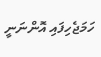ހަމަޖެހިފައި އޮންނަނީ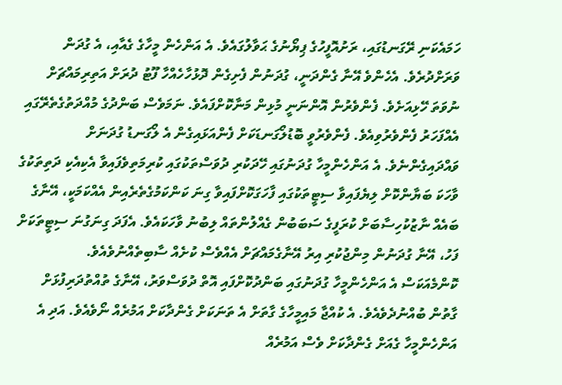ހަމައެކަނި ރޭގަނޑުގައި، ރަށުއޮފީހުގެ ޕިޔޯނުގެ ޙަވާލުގައެވެ. އެ އަންހެން މީހާގެ ގެއާއި، އެ ގުދަން ވަރަށްދުރެވެ. އެހެންވެ އޭނާ ގެންދަނީ، ގުދަނުން ފެށިގެން ދޮޅުހާހެއްހާ ފޫޓު ދުރަށް އަތިރިމައްޗަށް ނުވަތަ ހޭޅިއަށެވެ. ފެންވެރުން އޮންނަނީ މުޅިން މަނާކޮށްފައެވެ. ނަމަވެސް ބަންދުގެ މުއްދަތުގެތެރޭގައި އެއްފަހަރު ފެންވެރުވިއެވެ. ފެންވެރުވީ ބޮޑުލޯގަނޑަކަށް ފެންއަޅައިގެން އެ ލޯގަނޑު ގުދަނަށް ވައްދައިގެންނެވެ. އެ އަންހެންމީހާ ގުދަނުގައި ހޭދަކުރި ދުވަސްތަކުގައި ކުރިމަތިވެފައިވާ އެކިއެކި ދަތިތަކުގެ ވާހަކަ ބަޔާންކޮށް ލިޔެފައިވާ ސިޓީތަކުގައި ފާހަގަކޮށްފައިވާ ގިނަ ކަންކަމުގެތެރެއިން އެއްކަމަކީ، އޭނާގެ ބައެއް ނާޒުކުހިސާބަށް ކުރަފީގެ ސަބަބުން ގެއްލުންތައް ލިބުނު ވާހަކައެވެ. އެފަދަ ގިނަގުނަ ސިޓީތަކަށް ފަހު، އޭނާ ގުދަނުން މިންޖުކުރި އިރު އޭނާގެމައްޗަށް އެއްވެސް ކުށެއް ސާބިތެއްނުވެއެވެ.
ކޮންމެއަކަސް އެ އަންހެންމީހާ ގުދަނުގައި ބަންދުކޮށްފައި އޮތް ދުވަސްވަރު، އޭނާގެ ތުއްތުދަރިފުޅަށް ގާތުން ބުއްނުދެވެއެވެ. އެ ކުއްޖާ މައިމީހާގެ ގާތަށް އެ ތަނަކަށް ގެންދާކަށް އަމުރެއް ނޯވެއެވެ. އަދި އެ އަންހެންމީހާ ގެއަށް ގެންދާކަށް ވެސް އަމުރެއް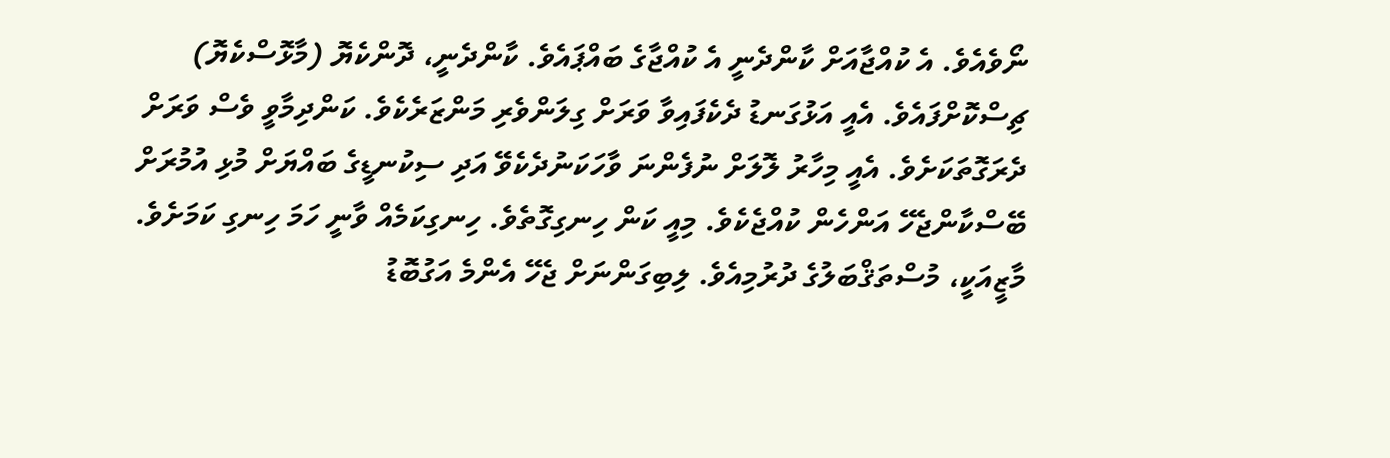ނޯވެއެވެ. އެ ކުއްޖާއަށް ކާންދެނީ އެ ކުއްޖާގެ ބައްޕައެވެ. ކާންދެނީ، ދޮންކެޔޮ (މާޅޮސްކެޔޮ) ޗިސްކޮށްފައެވެ. އެއީ އަޅުގަނޑު ދެކެފައިވާ ވަރަށް ގިލަންވެރި މަންޒަރެކެވެ. ކަންދިމާވީ ވެސް ވަރަށް ދެރަގޮތަކަށެވެ. އެއީ މިހާރު ލޮލަށް ނުފެންނަ ވާހަކަނުދެކެވޭ އަދި ސިކުނޑީގެ ބައްޔަށް މުޅި އުމުރަށް ބޭސްކާންޖެހޭ އަންހެން ކުއްޖެކެވެ. މިއީ ކަން ހިނގިގޮތެވެ. ހިނގިކަމެއް ވާނީ ހަމަ ހިނގި ކަމަށެވެ. މާޒީއަކީ، މުސްތަޤްބަލުގެ ދުރުމިއެވެ. ލިބިގަންނަށް ޖެހޭ އެންމެ އަގުބޮޑު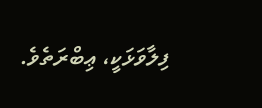ފިލާވަޅަކީ، ޢިބްރަތެވެ.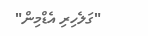"ގަލެހިރި އެޑްމިން"